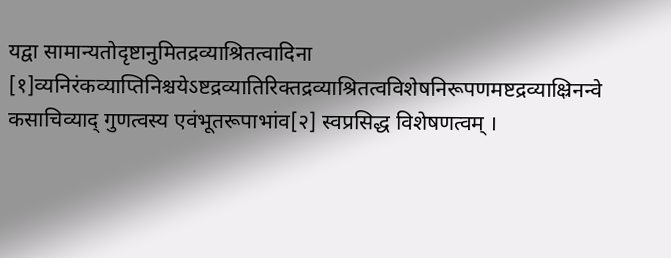यद्वा सामान्यतोदृष्टानुमितद्रव्याश्रितत्वादिना [१]व्यनिरंकव्याप्तिनिश्चयेऽष्टद्रव्यातिरिक्तद्रव्याश्रितत्वविशेषनिरूपणमष्टद्रव्याक्ष्रिनन्वे कसाचिव्याद् गुणत्वस्य एवंभूतरूपाभांव[२] स्वप्रसिद्ध विशेषणत्वम् ।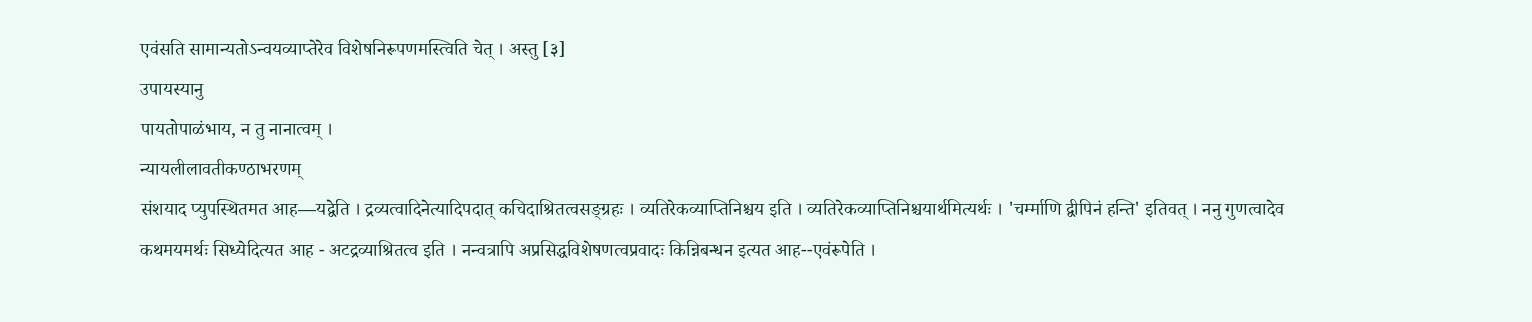एवंसति सामान्यतोऽन्वयव्याप्तेरेव विशेषनिरूपणमस्त्विति चेत् । अस्तु [३]
उपायस्यानु
पायतोपाळंभाय, न तु नानात्वम् ।
न्यायलीलावतीकण्ठाभरणम्
संशयाद प्युपस्थितमत आह—यद्वेति । द्रव्यत्वादिनेत्यादिपदात् कचिदाश्रितत्वसङ्ग्रहः । व्यतिरेकव्याप्तिनिश्चय इति । व्यतिरेकव्याप्तिनिश्चयार्थमित्यर्थः । 'चर्म्माणि द्वीपिनं हन्ति' इतिवत् । ननु गुणत्वादेव कथमयमर्थः सिध्येदित्यत आह - अटद्रव्याश्रितत्व इति । नन्वत्रापि अप्रसिद्धविशेषणत्वप्रवादः किन्निबन्धन इत्यत आह--एवंरूपेति ।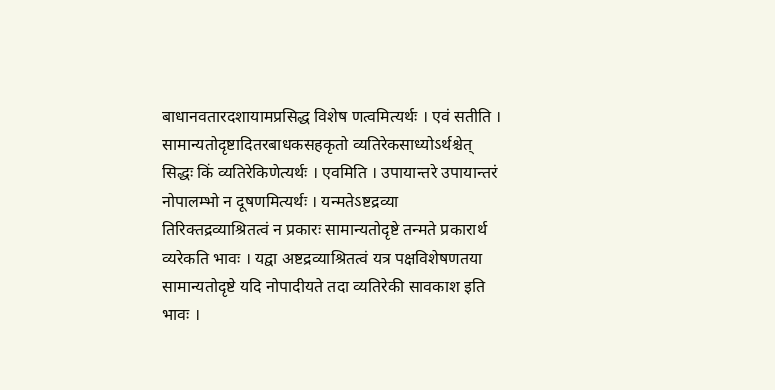बाधानवतारदशायामप्रसिद्ध विशेष णत्वमित्यर्थः । एवं सतीति । सामान्यतोदृष्टादितरबाधकसहकृतो व्यतिरेकसाध्योऽर्थश्चेत् सिद्धः किं व्यतिरेकिणेत्यर्थः । एवमिति । उपायान्तरे उपायान्तरं नोपालम्भो न दूषणमित्यर्थः । यन्मतेऽष्टद्रव्या तिरिक्तद्रव्याश्रितत्वं न प्रकारः सामान्यतोदृष्टे तन्मते प्रकारार्थ व्यरेकति भावः । यद्वा अष्टद्रव्याश्रितत्वं यत्र पक्षविशेषणतया सामान्यतोदृष्टे यदि नोपादीयते तदा व्यतिरेकी सावकाश इति भावः ।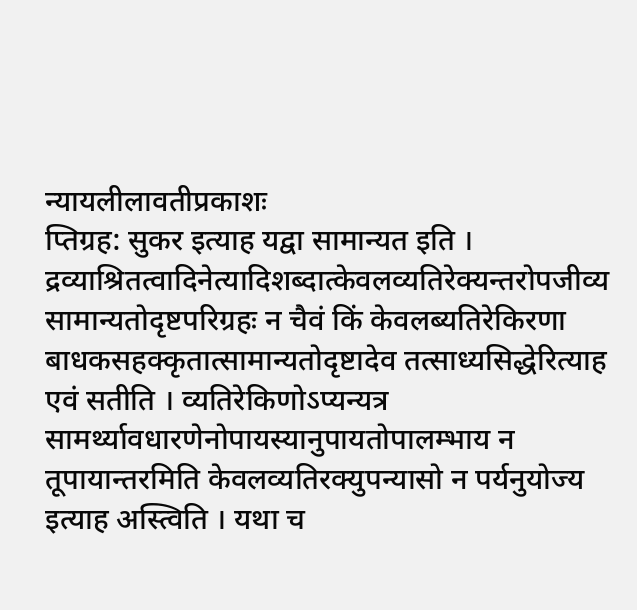न्यायलीलावतीप्रकाशः
प्तिग्रह: सुकर इत्याह यद्वा सामान्यत इति । द्रव्याश्रितत्वादिनेत्यादिशब्दात्केवलव्यतिरेक्यन्तरोपजीव्य सामान्यतोदृष्टपरिग्रहः न चैवं किं केवलब्यतिरेकिरणा बाधकसहक्कृतात्सामान्यतोदृष्टादेव तत्साध्यसिद्धेरित्याह एवं सतीति । व्यतिरेकिणोऽप्यन्यत्र सामर्थ्यावधारणेनोपायस्यानुपायतोपालम्भाय न तूपायान्तरमिति केवलव्यतिरक्युपन्यासो न पर्यनुयोज्य इत्याह अस्त्विति । यथा च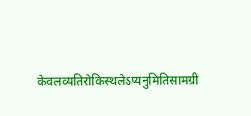केवलव्यतिरोकिस्थलेऽप्यनुमितिसामग्री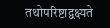तथोपरिष्टाद्वक्ष्यते